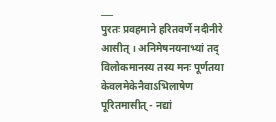___
पुरतः प्रवहमाने हरितवर्णे नदीनीरे आसीत् । अनिमेषनयनाभ्यां तद् विलोकमानस्य तस्य मनः पूर्णतया केवलमेकेनैवाऽभिलाषेण पूरितमासीत् - नद्यां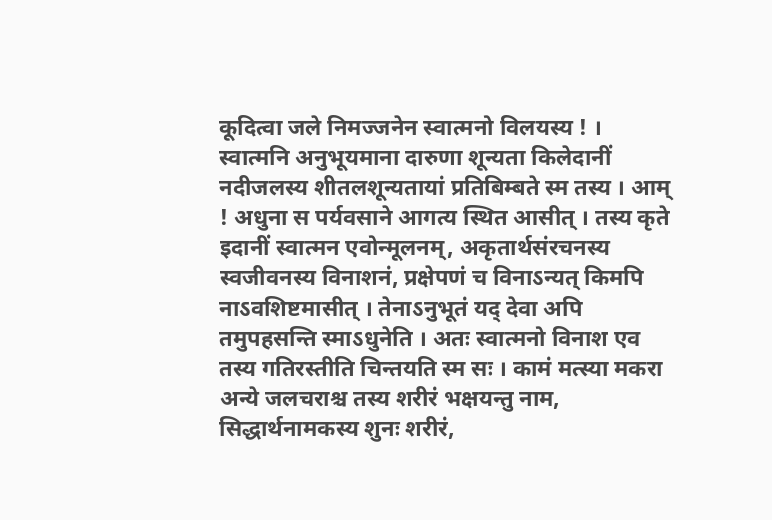कूदित्वा जले निमज्जनेन स्वात्मनो विलयस्य ! । स्वात्मनि अनुभूयमाना दारुणा शून्यता किलेदानीं नदीजलस्य शीतलशून्यतायां प्रतिबिम्बते स्म तस्य । आम् ! अधुना स पर्यवसाने आगत्य स्थित आसीत् । तस्य कृते इदानीं स्वात्मन एवोन्मूलनम्, अकृतार्थसंरचनस्य स्वजीवनस्य विनाशनं, प्रक्षेपणं च विनाऽन्यत् किमपि नाऽवशिष्टमासीत् । तेनाऽनुभूतं यद् देवा अपि तमुपहसन्ति स्माऽधुनेति । अतः स्वात्मनो विनाश एव तस्य गतिरस्तीति चिन्तयति स्म सः । कामं मत्स्या मकरा अन्ये जलचराश्च तस्य शरीरं भक्षयन्तु नाम, सिद्धार्थनामकस्य शुनः शरीरं,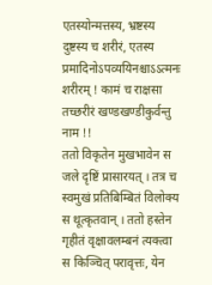एतस्योन्मत्तस्य, भ्रष्टस्य दुष्टस्य च शरीरं, एतस्य प्रमादिनोऽपव्ययिनश्चाऽऽत्मनः शरीरम् ! कामं च राक्षसा तच्छरीरं खण्डखण्डीकुर्वन्तु नाम !!
ततो विकृतेन मुखभावेन स जले दृष्टिं प्रासारयत् । तत्र च स्वमुखं प्रतिबिम्बितं विलोक्य स थूत्कृतवान् । ततो हस्तेन गृहीतं वृक्षावलम्बनं त्यक्त्वा स किञ्चित् परावृत्तः, येन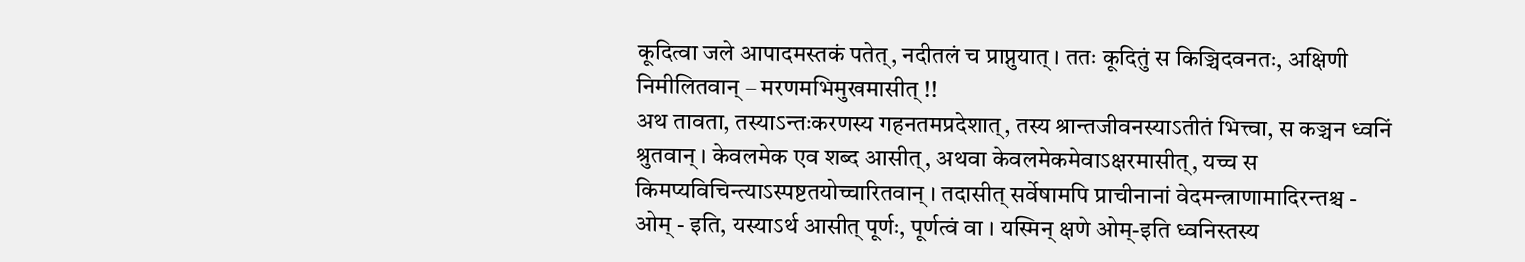कूदित्वा जले आपादमस्तकं पतेत्, नदीतलं च प्राप्नुयात् । ततः कूदितुं स किञ्चिदवनतः, अक्षिणी निमीलितवान् – मरणमभिमुखमासीत् !!
अथ तावता, तस्याऽन्तःकरणस्य गहनतमप्रदेशात्, तस्य श्रान्तजीवनस्याऽतीतं भित्त्वा, स कञ्चन ध्वनिं श्रुतवान् । केवलमेक एव शब्द आसीत्, अथवा केवलमेकमेवाऽक्षरमासीत्, यच्च स किमप्यविचिन्त्याऽस्पष्टतयोच्चारितवान् । तदासीत् सर्वेषामपि प्राचीनानां वेदमन्त्राणामादिरन्तश्च - ओम् - इति, यस्याऽर्थ आसीत् पूर्णः, पूर्णत्वं वा । यस्मिन् क्षणे ओम्-इति ध्वनिस्तस्य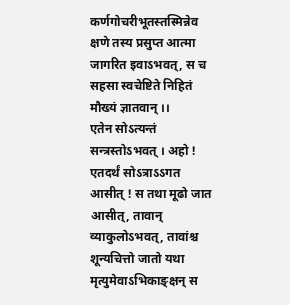कर्णगोचरीभूतस्तस्मिन्नेव क्षणे तस्य प्रसुप्त आत्मा जागरित इवाऽभवत्, स च सहसा स्वचेष्टिते निहितं मौख्यं ज्ञातवान् ।।
एतेन सोऽत्यन्तं सन्त्रस्तोऽभवत् । अहो ! एतदर्थं सोऽत्राऽऽगत आसीत् ! स तथा मूढो जात आसीत्, तावान् व्याकुलोऽभवत्, तावांश्च शून्यचित्तो जातो यथा मृत्युमेवाऽभिकाङ्क्षन् स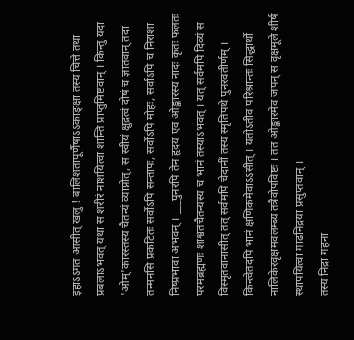इहाऽऽगत आसीत् खलु ! बालिशतापूर्णैषाऽऽकाङ्क्षा तस्य चित्ते तथा प्रबलाऽभवत् यथा स शरीरं नाशयित्वा शान्ति प्राप्तुमिष्टवान् । किन्तु यदा 'ओम्'कारस्तस्य चैतन्यं व्याप्नोत्, स स्वीयं क्षुद्रत्वं दोषं च ज्ञातवान् तदा तन्मनसि प्रकटितः सर्वोऽपि सन्तापः, सर्वोऽपि मोहः, सर्वाऽपि च निराशा निष्प्रभावा अभवन् । ___पुनरपि तेन हृदय एव ओङ्कारस्य नादः कृतः फलतः परमब्रह्मणः शाश्वतचैतन्यस्य च भानं तस्याऽभवत् । यत् सर्वमपि दिव्यं स विस्मृतवानासीत् तत् सर्वमपि चेदानीं तस्य स्मृतिपथे पुनरवतीर्णम् ।
किन्त्वेतदपि भानं क्षणिकमेवाऽऽसीत् । यतोऽतीव परिश्रान्तः सिद्धार्थो नालिकेरवृक्षमवलम्ब्य तत्रैवोपविष्टः । तत ओङ्कारमेव जपन् स वृक्षमूले शीर्ष स्थापयित्वा गाढनिद्रया प्रसुप्तवान् ।
तस्य निद्रा गहना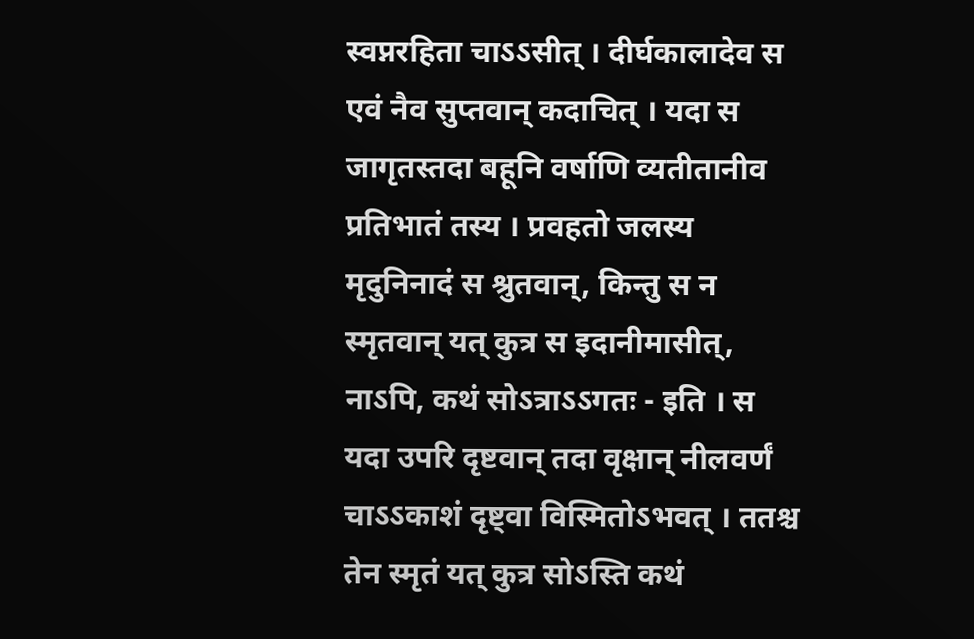स्वप्नरहिता चाऽऽसीत् । दीर्घकालादेव स एवं नैव सुप्तवान् कदाचित् । यदा स जागृतस्तदा बहूनि वर्षाणि व्यतीतानीव प्रतिभातं तस्य । प्रवहतो जलस्य मृदुनिनादं स श्रुतवान्, किन्तु स न स्मृतवान् यत् कुत्र स इदानीमासीत्, नाऽपि, कथं सोऽत्राऽऽगतः - इति । स यदा उपरि दृष्टवान् तदा वृक्षान् नीलवर्णं चाऽऽकाशं दृष्ट्वा विस्मितोऽभवत् । ततश्च तेन स्मृतं यत् कुत्र सोऽस्ति कथं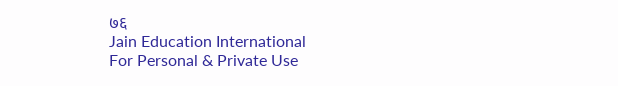७६
Jain Education International
For Personal & Private Use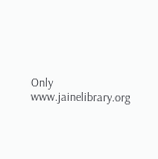Only
www.jainelibrary.org